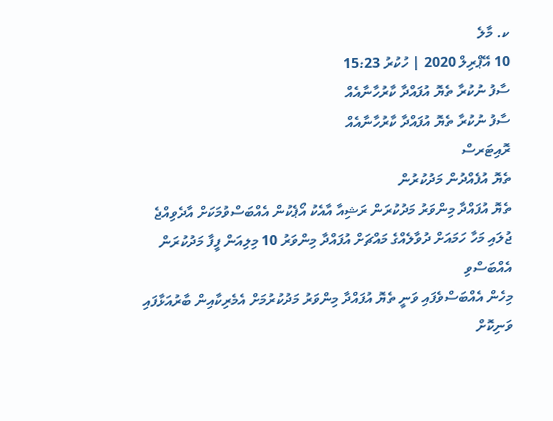ކ. މާލެ
10 އޭޕްރިލް 2020 | ހުކުރު 15:23
ސާފު ނުކުރާ ތެޔޮ އުފައްދާ ކާރުހާނާއެއް
ސާފު ނުކުރާ ތެޔޮ އުފައްދާ ކާރުހާނާއެއް
ރޮއިޓަރސް
ތެޔޮ އުފެއްދުން މަދުކުރުން
ތެޔޮ އުފައްދާ މިންވަރު މަދުކުރަން ރަޝިއާ އާއެކު އޯޕެކުން އެއްބަސްވުމަކަށް އާދެވިއްޖެ
ޖުލައި މަހާ ހަމައަށް ދުވާލެއްގެ މައްޗަށް އުފައްދާ މިންވަރު 10 މިލިއަން ފީފާ މަދުކުރަން އެއްބަސްވި
މިހެން އެއްބަސްވެފައި ވަނީ ތެޔޮ އުފައްދާ މިންވަރު މަދުކުރުމަށް އެމެރިކާއިން ބާރުއަޅާފައި ވަނިކޮށް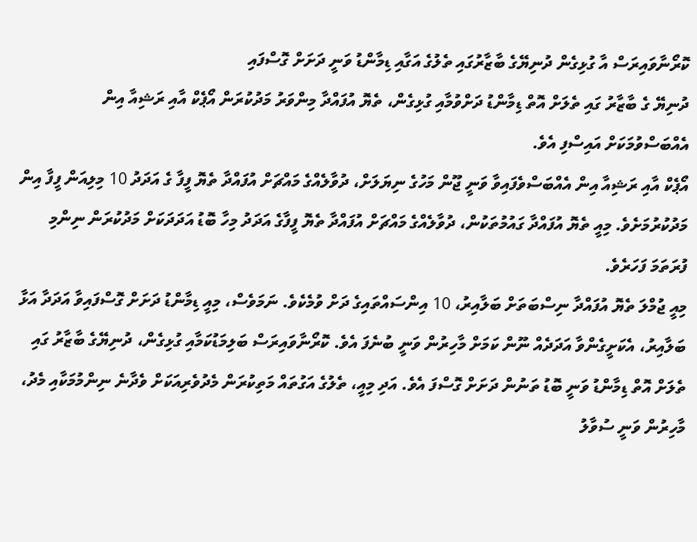ކޮރޯނާވައިރަސް އާ ގުޅިގެން ދުނިޔޭގެ ބާޒާރުގައި ތެލުގެ އަގާއި ޑިމާންޑު ވަނީ ދަށަށް ގޮސްފައި
ދުނިޔޭ ގެ ބާޒާރު ގައި ތެލަށް އޮތް ޑިމާންޑު ދަށްވުމާއި ގުޅިގެން، ތެޔޮ އުފައްދާ މިންވަރު މަދުކުރަން އޯޕެކް އާއި ރަޝިއާ އިން އެއްބަސްވުމަކަށް އައިސްފި އެވެ.
އޯޕެކް އާއި ރަޝިއާ އިން އެއްބަސްވެފައިވާ ވަނީ ޖޫން މަހުގެ ނިޔަލަށް، ދުވާލެއްގެ މައްޗަށް އުފައްދާ ތެޔޮ ފީފާ ގެ އަދަދު 10 މިލިއަން ފީފާ އިން މަދުކުރުމަށެވެ. މިއީ ތެޔޮ އުފައްދާ ގައުމުތަކުން، ދުވާލެއްގެ މައްޗަށް އުފައްދާ ތެޔޮ ފީފާގެ އަދަދު މިހާ ބޮޑު އަދަދަކަށް މަދުކުރަން ނިންމި ފުރަތަމަ ފަހަރެވެ.
މިއީ ޖުމްލަ ތެޔޮ އުފައްދާ ނިސްބަތަށް ބަލާއިރު، 10 އިންސައްތައިގެ ދަށް ވުމެކެވެ. ނަމަވެސް، މިއީ ޑިމާންޑު ދަށަށް ގޮސްފައިވާ އަދަދާ އަޅާ ބަލާއިރު، އެކަށީގެންވާ އަދަދެއް ނޫން ކަމަށް މާހިރުން ވަނީ ބުނެފަ އެވެ. ކޮރޯނާވައިރަސް ބަލިމަޑުކަމާއި ގުޅިގެން، ދުނިޔޭގެ ބާޒާރު ގައި ތެލަށް އޮތް ޑިމާންޑު ވަނީ ބޮޑު ތަނުން ދަށަށް ގޮސްފަ އެވެ. އަދި މިއީ، ތެލުގެ އަގުތައް މަތިކުރަން މެދުވެރިއަކަށް ވެދާނެ ނިންމުމަކާއި މެދު، މާހިރުން ވަނީ ސުވާލު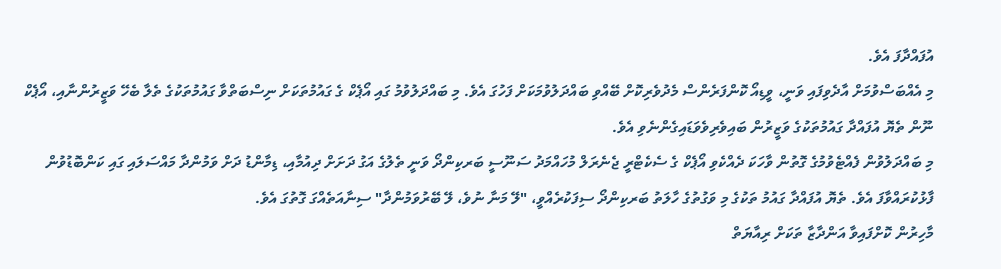އުފައްދާފަ އެވެ.
މި އެއްބަސްވުމަށް އާދެވިފައި ވަނީ، ވީޑިއޯ ކޮންފަރެންސް މެދުވެރިކޮށް ބޭއްވި ބައްދަލުވުމަކަށް ފަހުގަ އެވެ. މި ބައްދަލުވުމު ގައި އޯޕެކް ގެ ގައުމުތަކަށް ނިސްބަތްވާ ގައުމުތަކުގެ ތެލާ ބެހޭ ވަޒީރުންނާއި، އޯޕެކް ނޫން ތެޔޮ އުފައްދާ ގައުމުތަކުގެ ވަޒީރުން ބައިވެރިވެވަޑައިގެންނެވި އެވެ.
މި ބައްދަލުވުން ފެއްޓެވުމުގެ ގޮތުން ވާހަކަ ދެއްކެވި އޯޕެކް ގެ ސެކެޓްރީ ޖެނެރަލް މުހައްމަދު ސަނޫސީ ބަރކިންދޯ ވަނީ ތެލުގެ އަގު ދަށަށް ދިއުމާއި، ޑިމާންޑު ދަށް ވަމުންދާ މައްސަލައި ގައި ކަންބޮޑުވުން ފާޅުކުރައްވާފަ އެވެ. ތެޔޮ އުފައްދާ ގައުމު ތަކުގެ މި ވަގުތުގެ ހާލަތު ބަރކިންދޯ ސިފަކުރެއްވީ، "ލޭ މަނާ ނުވެ، ލޭ ބޭރުވަމުންދާ" ސިނާއަތެއްގަ ގޮތުގަ އެވެ.
މާހިރުން ކޮށްފައިވާ އަންދާޒާ ތަކަށް ރިއާޔަތް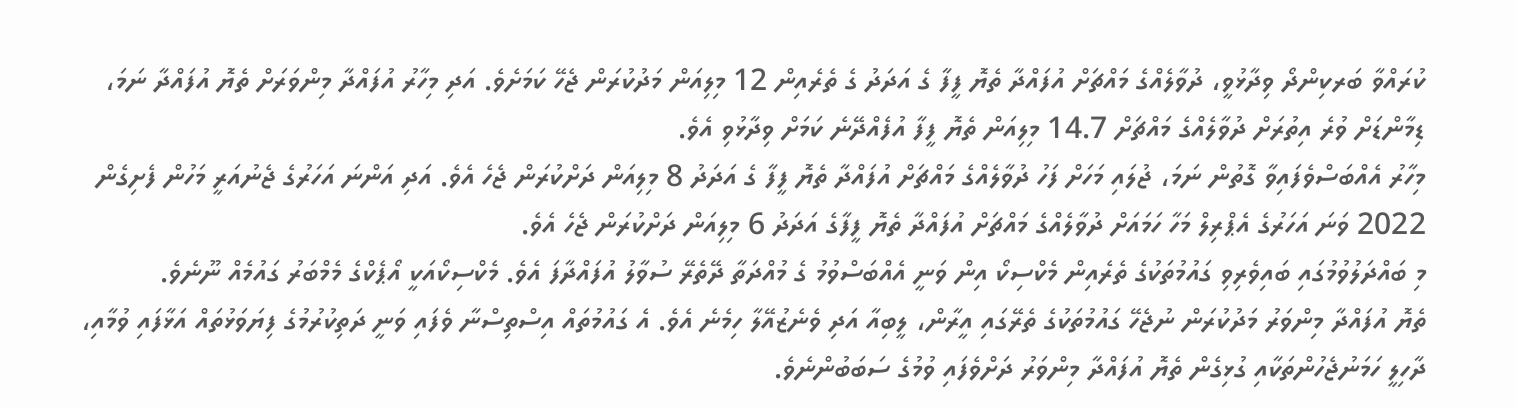ކުރައްވާ ބަރކިންދޯ ވިދާޅުވީ، ދުވާލެއްގެ މައްޗަށް އުފައްދާ ތެޔޮ ފީފާ ގެ އަދަދު ގެ ތެރެއިން 12 މިލިއަން މަދުކުރަން ޖެހޭ ކަމަށެވެ. އަދި މިހާރު އުފައްދާ މިންވަރަށް ތެޔޮ އުފައްދާ ނަމަ، ޑިމާންޑަށް ވުރެ އިތުރަށް ދުވާލެއްގެ މައްޗަށް 14.7 މިލިއަން ތެޔޮ ފީފާ އުފެއްދޭނެ ކަމަށް ވިދާޅުވި އެވެ.
މިހާރު އެއްބަސްވެފައިވާ ގޮތުން ނަމަ، ޖުލައި މަހަށް ފަހު ދުވާލެއްގެ މައްޗަށް އުފައްދާ ތެޔޮ ފީފާ ގެ އަދަދު 8 މިލިއަން ދަށްކުރަން ޖެހެ އެވެ. އަދި އަންނަ އަހަރުގެ ޖެނުއަރީ މަހުން ފެށިގެން 2022 ވަނަ އަހަރުގެ އެޕްރިލް މަހާ ހަމައަށް ދުވާލެއްގެ މައްޗަށް އުފައްދާ ތެޔޮ ފީފާގެ އަދަދު 6 މިލިއަން ދަށްކުރަން ޖެހެ އެވެ.
މި ބައްދަލުވުމުގައި ބައިވެރިވި ގައުމުތަކުގެ ތެރެއިން މެކްސިކޯ އިން ވަނީ އެއްބަސްވުމު ގެ މުއްދަތާ ދޭތެރޭ ސުވާލު އުފައްދާފަ އެވެ. މެކްސިކޯއަކީ އޯޕެކްގެ މެމްބަރު ގައުމެއް ނޫނެވެ.
ތެޔޮ އުފައްދާ މިންވަރު މަދުކުރަން ނުޖެހޭ ގައުމުތަކުގެ ތެރޭގައި އީރާން، ލީބިއާ އަދި ވެނެޒުއޭލާ ހިމެނެ އެވެ. އެ ގައުމުތައް އިސްތިސްނާ ވެފައި ވަނީ ދަތިކުރުމުގެ ފިޔަވަޅުތައް އަޅާފައި ވުމާއި، ދާހިލީ ހަމަނުޖެހުންތަކާއި ގުޅިގެން ތެޔޮ އުފައްދާ މިންވަރު ދަށްވެފައި ވުމުގެ ސަބަބުންނެވެ.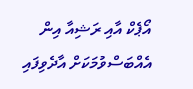އޯޕެކް އާއި ރަޝިއާ އިން އެއްބަސްވުމަކަށް އާދެވިފައި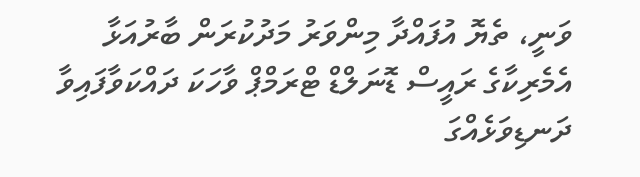ވަނީ، ތެޔޮ އުފައްދާ މިންވަރު މަދުކުރަން ބާރުއަޅާ އެމެރިކާގެ ރައީސް ޑޮނަލްޑް ޓްރަމްޕް ވާހަކަ ދައްކަވާފައިވާ ދަނޑިވަޅެއްގަ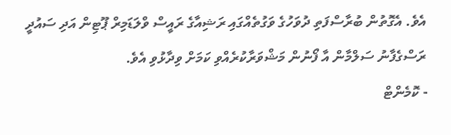އެވެ. އެގޮތުން ބުރާސްފަތި ދުވަހުގެ ވަގުތެއްގައި ރަޝިއާގެ ރައީސް ވްލަޑަމިރް ޕޫޓިން އަދި ސައުދީ ރަސްގެފާނު ސަލްމާން އާ ފޯނުން މަޝްވަރާކުރެއްވި ކަމަށް ވިދާޅުވި އެވެ.
- ކޮމެންޓް